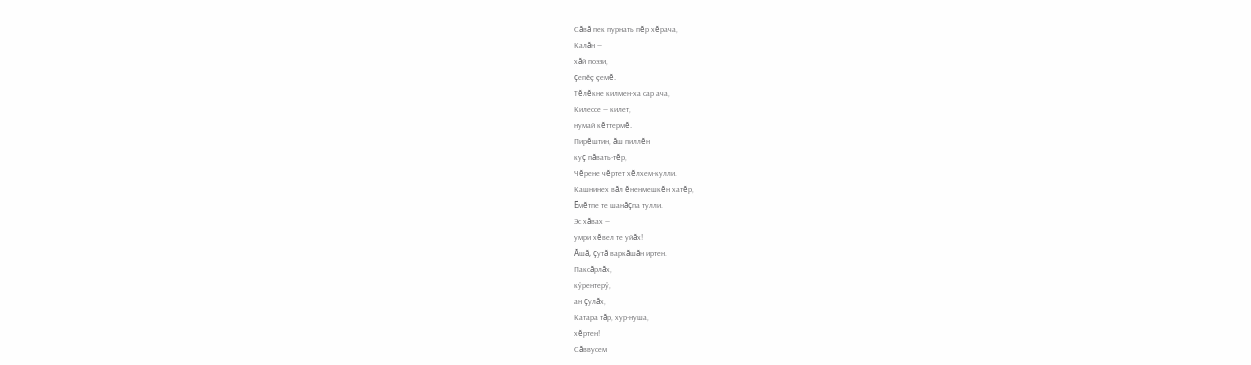Сăвă пек пурнать пĕр хĕрача,
Калăн —
хăй поэзи,
çепĕç çемĕ.
Тĕлĕкне килмен-ха сар ача,
Килессе — килет,
нумай кĕттермĕ.
Пирĕштин, ăш пиллĕн
куç пăвать-тĕр,
Чĕрене чĕртет хĕлхем-кулли.
Кашнинех вăл ĕненмешкĕн хатĕр,
Ĕмĕтпе те шанăçпа тулли.
Эс хăвах —
умри хĕвел те уйăх!
Ăшă, çутă варкăшăн иртен.
Паксăрлăх,
кӳрентерӳ,
ан çулăх,
Катара тăр, хур-нуша,
хĕртен!
Сăввусем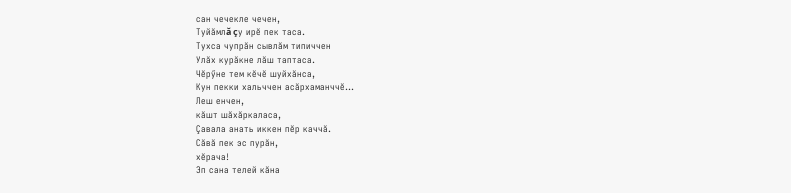сан чечекле чечен,
Туйăмлă çу ирĕ пек таса.
Тухса чупрăн сывлăм типиччен
Улăх курăкне лăш таптаса.
Чĕрӳне тем кĕчĕ шуйхăнса,
Кун пекки хальччен асăрхаманччĕ...
Леш енчен,
кăшт шăхăркаласа,
Çавала анать иккен пĕр каччă.
Сăвă пек эс пурăн,
хĕрача!
Эп сана телей кăна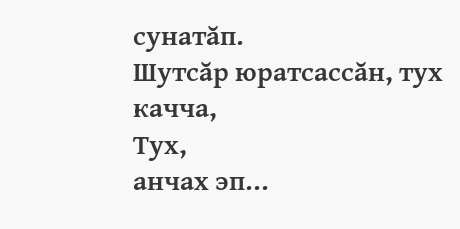сунатăп.
Шутсăр юратсассăн, тух качча,
Тух,
анчах эп...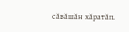сăвăшăн хăратăп.